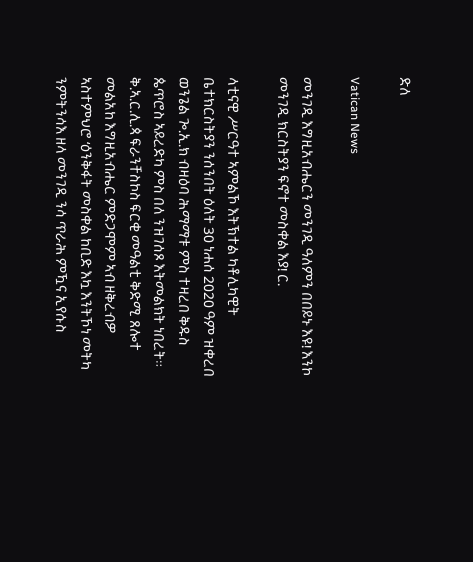ድለ

Vatican News

መንገዲ እግዚአብሔርን መንገዲ ዓለምን በበይኑ እዩ! እንኮ መንገዲ ክርስትያን ፍኖተ መስቀል እያ! ር.

ላቲናዊ ሥርዓተ ኣምልኾ እትኽተል ካቶሊካዊት ቤተክርስትያን ንሰንበት ዕለት 30 ነሐሰ 2020 ዓም ዝቀረበ ወንጌል ጐ.ኢ.ክ ብዛዕባ ሕማማቱ ምስ ተዛረበ ቅዱስ ጴጥሮስ ኣይረድካ ምስ በለ ንዝገሰጾ እትመልክት ነበረት። ቅ.ኣ.ር.ሊ.ጳ ፍራንቸስኮስ ፍርቂ መዓልቲ ቅድሚ ጸሎተ መልአከ እግዚአብሔር ምድጋሞም ኣብ ዘቅረብዎ ኣስተምህሮ ‘ዕንቅፋት መስቀል ከቢድ እኳ እንትኾነ መትካ ንምትንሳእ ዘላ መንገዲ ንሳ ጥራሕ ምዃና ኢየሱስ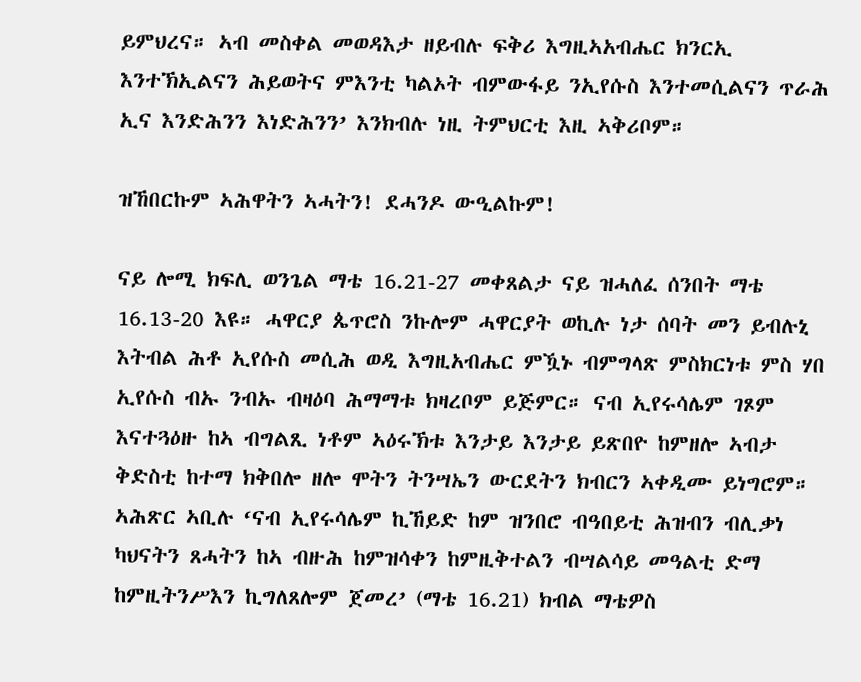ይምህረና። ኣብ መስቀል መወዳእታ ዘይብሉ ፍቅሪ እግዚኣአብሔር ክንርኢ እንተኽኢልናን ሕይወትና ምእንቲ ካልኦት ብምውፋይ ንኢየሱስ እንተመሲልናን ጥራሕ ኢና እንድሕንን እነድሕንን’ እንክብሉ ነዚ ትምህርቲ እዚ ኣቅሪቦም።

ዝኸበርኩም ኣሕዋትን ኣሓትን! ደሓንዶ ውዒልኩም!

ናይ ሎሚ ክፍሊ ወንጌል ማቴ 16.21-27 መቀጸልታ ናይ ዝሓለፈ ሰንበት ማቴ 16.13-20 እዩ። ሓዋርያ ጴጥሮስ ንኩሎም ሓዋርያት ወኪሉ ነታ ሰባት መን ይብሉኒ እትብል ሕቶ ኢየሱስ መሲሕ ወዲ እግዚአብሔር ምዃኑ ብምግላጽ ምስክርነቱ ምስ ሃበ ኢየሱስ ብኡ ንብኡ ብዛዕባ ሕማማቱ ክዛረቦም ይጅምር። ናብ ኢየሩሳሌም ገጾም እናተጓዕዙ ከኣ ብግልጺ ነቶም ኣዕሩኽቱ እንታይ እንታይ ይጽበዮ ከምዘሎ ኣብታ ቅድስቲ ከተማ ክቅበሎ ዘሎ ሞትን ትንሣኤን ውርደትን ክብርን ኣቀዲሙ ይነግሮም። ኣሕጽር ኣቢሉ ‘ናብ ኢየሩሳሌም ኪኸይድ ከም ዝንበሮ ብዓበይቲ ሕዝብን ብሊቃነ ካህናትን ጸሓትን ከኣ ብዙሕ ከምዝሳቀን ከምዚቅተልን ብሣልሳይ መዓልቲ ድማ ከምዚትንሥእን ኪግለጸሎም ጀመረ’ (ማቴ 16.21) ክብል ማቴዎስ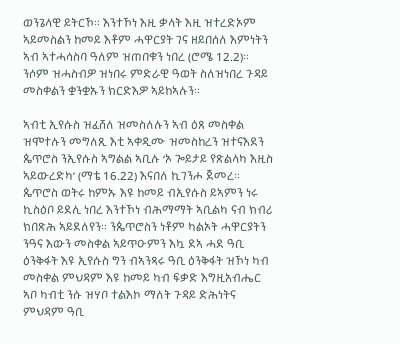ወንጌላዊ ይትርኾ። እንተኾነ እዚ ቃላት እዚ ዝተረድኦም ኣይመስልን ከመይ እቶም ሓዋርያት ገና ዘይበሰለ እምነትን ኣብ ኣተሓሳስባ ዓለም ዝጠበቁን ነበረ (ሮሜ 12.2)። ንሶም ዝሓስብዎ ዝነበሩ ምድራዊ ዓወት ስለዝነበረ ጉዳይ መስቀልን ቋንቋኡን ክርድእዎ ኣይከኣሉን።

ኣብቲ ኢየሱስ ዝፈሸለ ዝመስለሉን ኣብ ዕጸ መስቀል ዝሞተሉን መግለጺ እቲ ኣቀዲሙ ዝመስከረን ዝተናእደን ጴጥሮስ ንኢየሱስ ኣግልል ኣቢሉ ‘ኦ ጐይታይ የጽልላካ እዚስ ኣይውረድካ’ (ማቴ 16.22) እናበለ ኪገንሖ ጀመረ። ጴጥሮስ ወትሩ ከምኡ እዩ ከመይ ብኢየሱስ ይኣምን ነሩ ኪስዕቦ ይደሊ ነበረ እንተኾነ ብሕማማት ኣቢልካ ናብ ክብሪ ክበጽሕ ኣይደለየን። ንጴጥሮስን ነቶም ካልኦት ሓዋርያትን ንዓና እውን መስቀል ኣይጥዑምን እኳ ደኣ ሓደ ዓቢ ዕንቅፋት እዩ ኢየሱስ ግን ብኣንጻሩ ዓቢ ዕንቅፋት ዝኾነ ካብ መስቀል ምህዳም እዩ ከመይ ካብ ፍቃድ እግዚአብሔር ኣቦ ካብቲ ንሱ ዝሃቦ ተልእኮ ማለት ጉዳይ ድሕነትና ምህዳም ዓቢ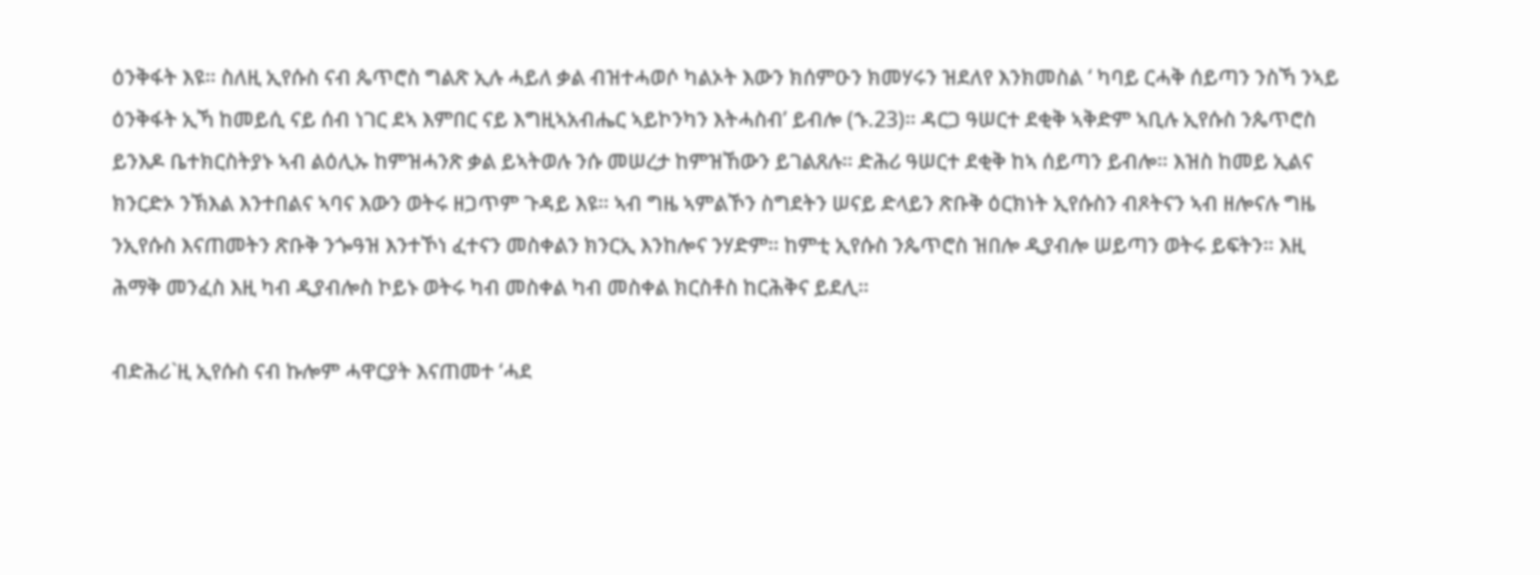ዕንቅፋት እዩ። ስለዚ ኢየሱስ ናብ ጴጥሮስ ግልጽ ኢሉ ሓይለ ቃል ብዝተሓወሶ ካልኦት እውን ክሰምዑን ክመሃሩን ዝደለየ እንክመስል ‘ ካባይ ርሓቅ ሰይጣን ንስኻ ንኣይ ዕንቅፋት ኢኻ ከመይሲ ናይ ሰብ ነገር ደኣ እምበር ናይ እግዚኣአብሔር ኣይኮንካን እትሓስብ’ ይብሎ (ኁ.23)። ዳርጋ ዓሠርተ ደቂቅ ኣቅድም ኣቢሉ ኢየሱስ ንጴጥሮስ ይንእዶ ቤተክርስትያኑ ኣብ ልዕሊኡ ከምዝሓንጽ ቃል ይኣትወሉ ንሱ መሠረታ ከምዝኸውን ይገልጸሉ። ድሕሪ ዓሠርተ ደቂቅ ከኣ ሰይጣን ይብሎ። እዝስ ከመይ ኢልና ክንርድኦ ንኽእል እንተበልና ኣባና እውን ወትሩ ዘጋጥም ጉዳይ እዩ። ኣብ ግዜ ኣምልኾን ስግደትን ሠናይ ድላይን ጽቡቅ ዕርክነት ኢየሱስን ብጾትናን ኣብ ዘሎናሉ ግዜ ንኢየሱስ እናጠመትን ጽቡቅ ንጐዓዝ እንተኾነ ፈተናን መስቀልን ክንርኢ እንከሎና ንሃድም። ከምቲ ኢየሱስ ንጴጥሮስ ዝበሎ ዲያብሎ ሠይጣን ወትሩ ይፍትን። እዚ ሕማቅ መንፈስ እዚ ካብ ዲያብሎስ ኮይኑ ወትሩ ካብ መስቀል ካብ መስቀል ክርስቶስ ከርሕቅና ይደሊ።

ብድሕሪ`ዚ ኢየሱስ ናብ ኩሎም ሓዋርያት እናጠመተ ‘ሓደ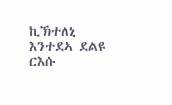ኪኽተለኒ እንተደኣ ደልዩ ርእሱ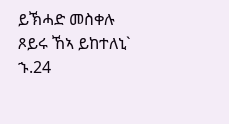ይኽሓድ መስቀሉ ጾይሩ ኸኣ ይከተለኒ` ኁ.24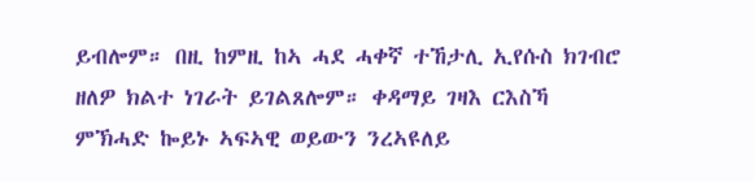ይብሎም። በዚ ከምዚ ከኣ ሓደ ሓቀኛ ተኸታሊ ኢየሱስ ክገብሮ ዘለዎ ክልተ ነገራት ይገልጸሎም። ቀዳማይ ገዛእ ርእስኻ ምኽሓድ ኰይኑ ኣፍኣዊ ወይውን ንረኣዩለይ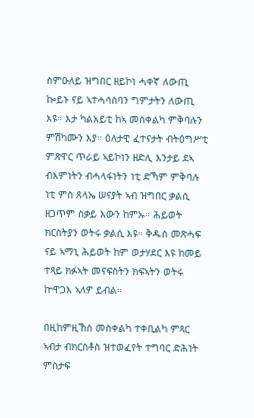ስምዑለይ ዝግበር ዘይኮነ ሓቀኛ ለውጢ ኰይኑ ናይ ኣተሓሳስባን ግምታትን ለውጢ እዩ። እታ ካልአይቲ ከኣ መስቀልካ ምቅባሉን ምሽካሙን እያ። ዕለታዊ ፈተናታት ብትዕግሥቲ ምጽዋር ጥራይ ኣይኮነን ዘድሊ እንታይ ደኣ ብእምነትን ብሓላፋነትን ነቲ ድኻም ምቅባሉ ነቲ ምስ ጸላኤ ሠናያት ኣብ ዝግበር ቃልሲ ዘጋጥም ስቃይ እውን ከምኡ። ሕይወት ክርስትያን ወትሩ ቃልሲ እዩ። ቅዱስ መጽሓፍ ናይ ኣማኒ ሕይወት ከም ወታሃደር እዩ ከመይ ተጻይ ክፉኣት መናፍስትን ክፍኣትን ወትሩ ኵዋጋእ ኣለዎ ይብል።

በዚከምዚኸስ መስቀልካ ተቀቢልካ ምጻር ኣብታ ብክርስቶስ ዝተወፈየት ተግባር ድሕነት ምስታፍ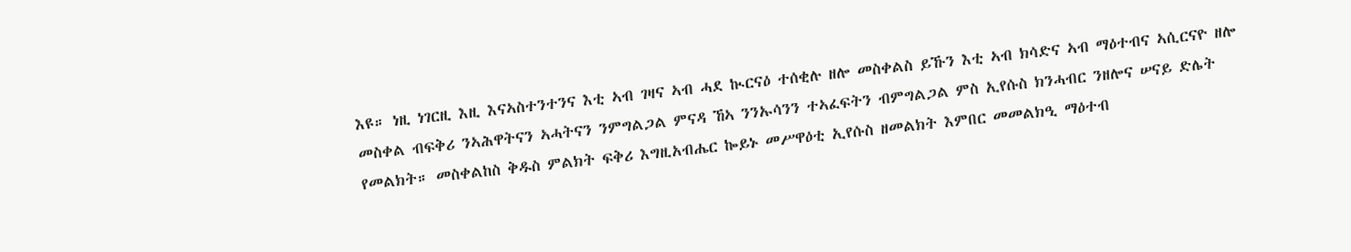እዩ። ነዚ ነገርዚ እዚ እናኣስተንተንና እቲ ኣብ ገዛና ኣብ ሓደ ኲርናዕ ተሰቂሉ ዘሎ መስቀልስ ይኹን እቲ ኣብ ክሳድና ኣብ ማዕተብና ኣሲርናዮ ዘሎ መስቀል ብፍቅሪ ንኣሕዋትናን ኣሓትናን ንምግልጋል ምናዳ ኸኣ ንንኡሳንን ተኣፈፍትን ብምግልጋል ምስ ኢየሱስ ክንሓብር ንዘሎና ሠናይ ድሌት የመልክት። መስቀልከስ ቅዱስ ምልክት ፍቅሪ እግዚአብሔር ኰይኑ መሥዋዕቲ ኢየሱስ ዘመልክት እምበር መመልክዒ ማዕተብ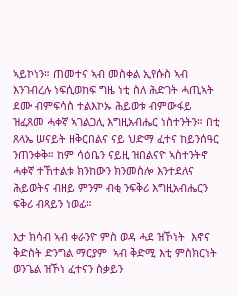ኣይኮነን። ጠመተና ኣብ መስቀል ኢየሱስ ኣብ እንገብረሉ ነፍሲወከፍ ግዜ ነቲ ስለ ሕድገት ሓጢኣት ደሙ ብምፍሳስ ተልእኮኡ ሕይወቱ ብምውፋይ ዝፈጸመ ሓቀኛ ኣገልጋሊ እግዚአብሔር ነስተንትን። በቲ ጸላኤ ሠናይት ዘቅርበልና ናይ ህድማ ፈተና ከይንሰዓር ንጠንቀቅ። ከም ሳዕቤን ናይዚ ዝበልናዮ ኣስተንትኖ ሓቀኛ ተኸተልቱ ክንከውን ክንመስሎ እንተደለና ሕይወትና ብዘይ ምንም ብቂ ንፍቅሪ እግዚአብሔርን ፍቅሪ ብጻይን ነወፊ።

እታ ክሳብ ኣብ ቀራንዮ ምስ ወዳ ሓደ ዝኾነት  እኖና ቅድስት ድንግል ማርያም  ኣብ ቅድሚ እቲ ምስክርነት ወንጌል ዝኾነ ፈተናን ስቃይን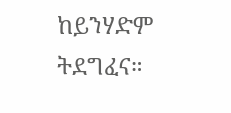ከይንሃድም ትደግፈና።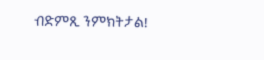ብድምጺ ንምክትታል!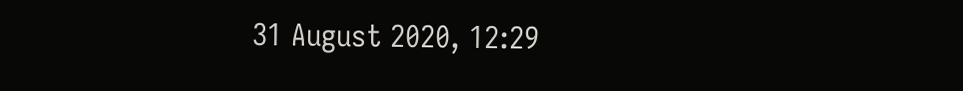31 August 2020, 12:29